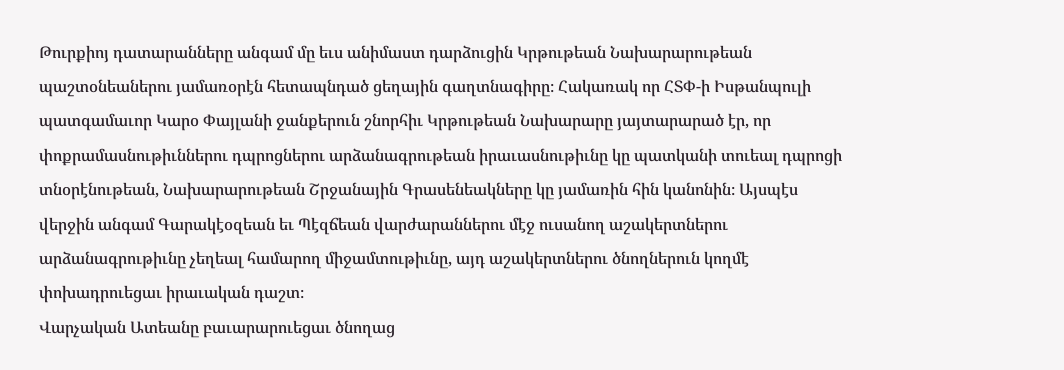Թուրքիոյ դատարանները անգամ մը եւս անիմաստ դարձուցին Կրթութեան Նախարարութեան պաշտօնեաներու յամառօրէն հետապնդած ցեղային գաղտնագիրը։ Հակառակ որ ՀՏՓ-ի Իսթանպուլի պատգամաւոր Կարօ Փայլանի ջանքերուն շնորհիւ Կրթութեան Նախարարը յայտարարած էր, որ փոքրամասնութիւններու դպրոցներու արձանագրութեան իրաւասնութիւնը կը պատկանի տուեալ դպրոցի տնօրէնութեան, Նախարարութեան Շրջանային Գրասենեակները կը յամառին հին կանոնին։ Այսպէս վերջին անգամ Գարակէօզեան եւ Պէզճեան վարժարաններու մէջ ուսանող աշակերտներու արձանագրութիւնը չեղեալ համարող միջամտութիւնը, այդ աշակերտներու ծնողներուն կողմէ փոխադրուեցաւ իրաւական դաշտ։
Վարչական Ատեանը բաւարարուեցաւ ծնողաց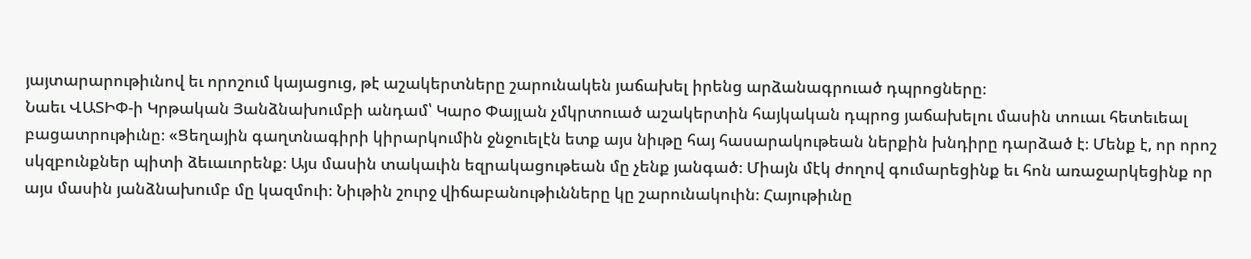յայտարարութիւնով եւ որոշում կայացուց, թէ աշակերտները շարունակեն յաճախել իրենց արձանագրուած դպրոցները։
Նաեւ ՎԱՏԻՓ-ի Կրթական Յանձնախումբի անդամ՝ Կարօ Փայլան չմկրտուած աշակերտին հայկական դպրոց յաճախելու մասին տուաւ հետեւեալ բացատրութիւնը։ «Ցեղային գաղտնագիրի կիրարկումին ջնջուելէն ետք այս նիւթը հայ հասարակութեան ներքին խնդիրը դարձած է։ Մենք է, որ որոշ սկզբունքներ պիտի ձեւաւորենք։ Այս մասին տակաւին եզրակացութեան մը չենք յանգած։ Միայն մէկ ժողով գումարեցինք եւ հոն առաջարկեցինք որ այս մասին յանձնախումբ մը կազմուի։ Նիւթին շուրջ վիճաբանութիւնները կը շարունակուին։ Հայութիւնը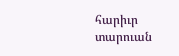հարիւր տարուան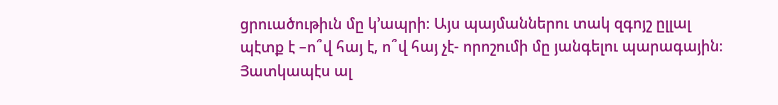ցրուածութիւն մը կ՚ապրի։ Այս պայմաններու տակ զգոյշ ըլլալ պէտք է –ո՞վ հայ է, ո՞վ հայ չէ- որոշումի մը յանգելու պարագային։ Յատկապէս ալ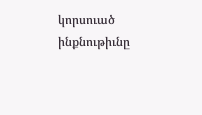կորսուած ինքնութիւնը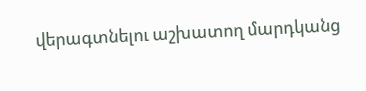վերագտնելու աշխատող մարդկանց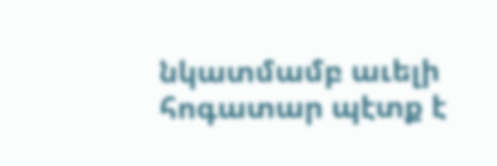նկատմամբ աւելի հոգատար պէտք է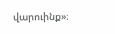վարուինք»։